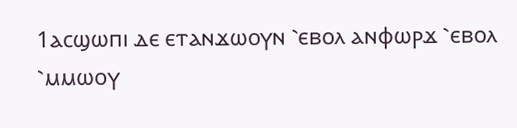1ⲁⲥϣⲱⲡⲓ ⲇⲉ ⲉⲧⲁⲛϫⲱⲟⲩⲛ ⳿ⲉⲃⲟⲗ ⲁⲛⲫⲱⲣϫ ⳿ⲉⲃⲟⲗ ⳿ⲙⲙⲱⲟⲩ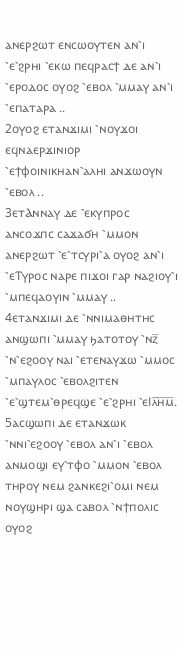ⲁⲛⲉⲣϩⲱⲧ ⲉⲛⲥⲱⲟⲩⲧⲉⲛ ⲁⲛ⳿ⲓ ⳿ⲉ⳿ϩⲣⲏⲓ ⳿ⲉⲕⲱ ⲡⲉϥⲣⲁⲥϯ ⲇⲉ ⲁⲛ⳿ⲓ ⳿ⲉⲣⲟⲇⲟⲥ ⲟⲩⲟϩ ⳿ⲉⲃⲟⲗ ⳿ⲙⲙⲁⲩ ⲁⲛ⳿ⲓ ⳿ⲉⲡⲁⲧⲁⲣⲁ ..
2ⲟⲩⲟϩ ⲉⲧⲁⲛϫⲓⲙⲓ ⳿ⲛⲟⲩϫⲟⲓ ⲉϥⲛⲁⲉⲣϫⲓⲛⲓⲟⲣ ⳿ⲉϯⲫⲟⲓⲛⲓⲕⲏⲁⲛ⳿ⲁⲗⲏⲓ ⲁⲛϫⲱⲟⲩⲛ ⳿ⲉⲃⲟⲗ ..
3ⲉⲧⲀⲛⲛⲁⲩ ⲇⲉ ⳿ⲉⲕⲩⲡⲣⲟⲥ ⲁⲛⲥⲟϫⲡⲥ ⲥⲁϫⲁϭⲏ ⳿ⲙⲙⲟⲛ ⲁⲛⲉⲣϩⲱⲧ ⳿ⲉ⳿ⲧⲥⲩⲣⲓ⳿ⲁ ⲟⲩⲟϩ ⲁⲛ⳿ⲓ ⳿ⲉⲦⲩⲣⲟⲥ ⲛⲁⲣⲉ ⲡⲓϫⲟⲓ ⲅⲁⲣ ⲛⲁϩⲓⲟⲩ⳿ⲓ ⳿ⲙⲡⲉϥⲁⲟⲩⲓⲛ ⳿ⲙⲙⲁⲩ ..
4ⲉⲧⲁⲛϫⲓⲙⲓ ⲇⲉ ⳿ⲛⲛⲓⲙⲁⲑⲏⲧⲏⲥ ⲁⲛϣⲱⲡⲓ ⳿ⲙⲙⲁⲩ ϧⲁⲧⲟⲧⲟⲩ ⳿ⲛⲍ̅ ⳿ⲛ⳿ⲉϩⲟⲟⲩ ⲛⲁⲓ ⳿ⲉⲧⲉⲛⲁⲩϫⲱ ⳿ⲙⲙⲟⲥ ⳿ⲙⲡⲁⲩⲗⲟⲥ ⳿ⲉⲃⲟⲗϩⲓⲧⲉⲛ ⳿ⲉ⳿ϣⲧⲉⲙ⳿ⲑⲣⲉϥϣⲉ ⳿ⲉ⳿ϩⲣⲏⲓ ⳿ⲉⲒⲗ̅ⲏ̅ⲙ̅.
5ⲁⲥϣⲱⲡⲓ ⲇⲉ ⲉⲧⲁⲛϫⲱⲕ ⳿ⲛⲛⲓ⳿ⲉϩⲟⲟⲩ ⳿ⲉⲃⲟⲗ ⲁⲛ⳿ⲓ ⳿ⲉⲃⲟⲗ ⲁⲛⲙⲟϣⲓ ⲉⲩ⳿ⲧⲫⲟ ⳿ⲙⲙⲟⲛ ⳿ⲉⲃⲟⲗ ⲧⲏⲣⲟⲩ ⲛⲉⲙ ϩⲁⲛⲕⲉϩⲓ⳿ⲟⲙⲓ ⲛⲉⲙ ⲛⲟⲩϣⲏⲣⲓ ϣⲁ ⲥⲁⲃⲟⲗ ⳿ⲛϯⲡⲟⲗⲓⲥ ⲟⲩⲟϩ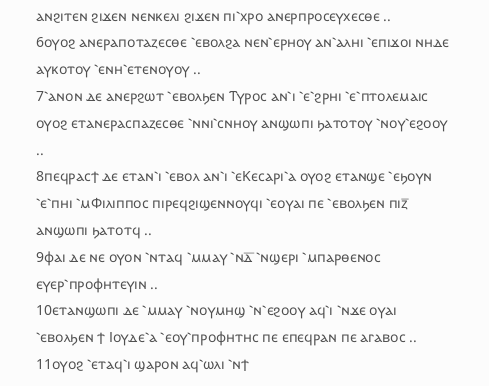ⲁⲛϩⲓⲧⲉⲛ ϩⲓϫⲉⲛ ⲛⲉⲛⲕⲉⲗⲓ ϩⲓϫⲉⲛ ⲡⲓ⳿ⲭⲣⲟ ⲁⲛⲉⲣⲡⲣⲟⲥⲉⲩⲭⲉⲥⲑⲉ ..
6ⲟⲩⲟϩ ⲁⲛⲉⲣⲁⲡⲟⲧⲁⲍⲉⲥⲑⲉ ⳿ⲉⲃⲟⲗϩⲁ ⲛⲉⲛ⳿ⲉⲣⲏⲟⲩ ⲁⲛ⳿ⲁⲗⲏⲓ ⳿ⲉⲡⲓϫⲟⲓ ⲛⲏⲇⲉ ⲁⲩⲕⲟⲧⲟⲩ ⳿ⲉⲛⲏ⳿ⲉⲧⲉⲛⲟⲩⲟⲩ ..
7⳿ⲁⲛⲟⲛ ⲇⲉ ⲁⲛⲉⲣϩⲱⲧ ⳿ⲉⲃⲟⲗϧⲉⲛ Ⲧⲩⲣⲟⲥ ⲁⲛ⳿ⲓ ⳿ⲉ⳿ϩⲣⲏⲓ ⳿ⲉ⳿ⲡⲧⲟⲗⲉⲙⲁⲓⲥ ⲟⲩⲟϩ ⲉⲧⲁⲛⲉⲣⲁⲥⲡⲁⲍⲉⲥⲑⲉ ⳿ⲛⲛⲓ⳿ⲥⲛⲏⲟⲩ ⲁⲛϣⲱⲡⲓ ϧⲁⲧⲟⲧⲟⲩ ⳿ⲛⲟⲩ⳿ⲉϩⲟⲟⲩ ..
8ⲡⲉϥⲣⲁⲥϯ ⲇⲉ ⲉⲧⲁⲛ⳿ⲓ ⳿ⲉⲃⲟⲗ ⲁⲛ⳿ⲓ ⳿ⲉⲔⲉⲥⲁⲣⲓ⳿ⲁ ⲟⲩⲟϩ ⲉⲧⲁⲛϣⲉ ⳿ⲉϧⲟⲩⲛ ⳿ⲉ⳿ⲡⲏⲓ ⳿ⲙⲪⲓⲗⲓⲡⲡⲟⲥ ⲡⲓⲣⲉϥϩⲓϣⲉⲛⲛⲟⲩϥⲓ ⳿ⲉⲟⲩⲁⲓ ⲡⲉ ⳿ⲉⲃⲟⲗϧⲉⲛ ⲡⲓⲍ̅ ⲁⲛϣⲱⲡⲓ ϧⲁⲧⲟⲧϥ ..
9ⲫⲁⲓ ⲇⲉ ⲛⲉ ⲟⲩⲟⲛ ⳿ⲛⲧⲁϥ ⳿ⲙⲙⲁⲩ ⳿ⲛⲇ̅ ⳿ⲛϣⲉⲣⲓ ⳿ⲙⲡⲁⲣⲑⲉⲛⲟⲥ ⲉⲩⲉⲣ⳿ⲡⲣⲟⲫⲏⲧⲉⲩⲓⲛ ..
10ⲉⲧⲁⲛϣⲱⲡⲓ ⲇⲉ ⳿ⲙⲙⲁⲩ ⳿ⲛⲟⲩⲙⲏϣ ⳿ⲛ⳿ⲉϩⲟⲟⲩ ⲁϥ⳿ⲓ ⳿ⲛϫⲉ ⲟⲩⲁⲓ ⳿ⲉⲃⲟⲗϧⲉⲛ ϯ Ⲓⲟⲩⲇⲉ⳿ⲁ ⳿ⲉⲟⲩ⳿ⲡⲣⲟⲫⲏⲧⲏⲥ ⲡⲉ ⲉⲡⲉϥⲣⲁⲛ ⲡⲉ ⲁⲅⲁⲃⲟⲥ ..
11ⲟⲩⲟϩ ⳿ⲉⲧⲁϥ⳿ⲓ ϣⲁⲣⲟⲛ ⲁϥ⳿ⲱⲗⲓ ⳿ⲛϯ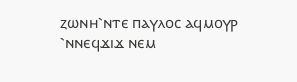ⲍⲱⲛⲏ⳿ⲛⲧⲉ ⲡⲁⲩⲗⲟⲥ ⲁϥⲙⲟⲩⲣ ⳿ⲛⲛⲉϥϫⲓϫ ⲛⲉⲙ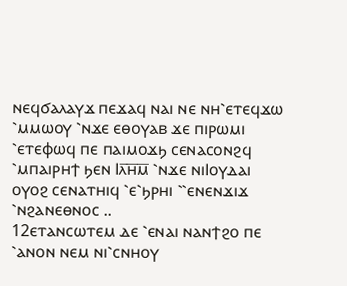ⲛⲉϥϭⲁⲗⲁⲩϫ ⲡⲉϫⲁϥ ⲛⲁⲓ ⲛⲉ ⲛⲏ⳿ⲉⲧⲉϥϫⲱ ⳿ⲙⲙⲱⲟⲩ ⳿ⲛϫⲉ ⲉⲑⲟⲩⲁⲃ ϫⲉ ⲡⲓⲣⲱⲙⲓ ⳿ⲉⲧⲉⲫⲱϥ ⲡⲉ ⲡⲁⲓⲙⲟϫϧ ⲥⲉⲛⲁⲥⲟⲛϩϥ ⳿ⲙⲡⲁⲓⲣⲏϯ ϧⲉⲛ Ⲓⲗ̅ⲏ̅ⲙ̅ ⳿ⲛϫⲉ ⲛⲓⲒⲟⲩⲇⲁⲓ ⲟⲩⲟϩ ⲥⲉⲛⲁⲧⲏⲓϥ ⳿ⲉ⳿ϧⲣⲏⲓ ⳿⳿ⲉⲛⲉⲛϫⲓϫ ⳿ⲛϩⲁⲛⲉⲑⲛⲟⲥ ..
12ⲉⲧⲁⲛⲥⲱⲧⲉⲙ ⲇⲉ ⳿ⲉⲛⲁⲓ ⲛⲁⲛϯϩⲟ ⲡⲉ ⳿ⲁⲛⲟⲛ ⲛⲉⲙ ⲛⲓ⳿ⲥⲛⲏⲟⲩ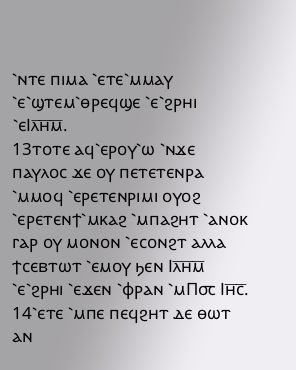⳿ⲛⲧⲉ ⲡⲓⲙⲁ ⳿ⲉⲧⲉ⳿ⲙⲙⲁⲩ ⳿ⲉ⳿ϣⲧⲉⲙ⳿ⲑⲣⲉϥϣⲉ ⳿ⲉ⳿ϩⲣⲏⲓ ⳿ⲉⲒⲗ̅ⲏ̅ⲙ̅.
13ⲧⲟⲧⲉ ⲁϥ⳿ⲉⲣⲟⲩ⳿ⲱ ⳿ⲛϫⲉ ⲡⲁⲩⲗⲟⲥ ϫⲉ ⲟⲩ ⲡⲉⲧⲉⲧⲉⲛⲣⲁ ⳿ⲙⲙⲟϥ ⳿ⲉⲣⲉⲧⲉⲛⲣⲓⲙⲓ ⲟⲩⲟϩ ⳿ⲉⲣⲉⲧⲉⲛϯ⳿ⲙⲕⲁϩ ⳿ⲙⲡⲁϩⲏⲧ ⳿ⲁⲛⲟⲕ ⲅⲁⲣ ⲟⲩ ⲙⲟⲛⲟⲛ ⳿ⲉⲥⲟⲛϩⲧ ⲁⲗⲗⲁ ϯⲥⲉⲃⲧⲱⲧ ⳿ⲉⲙⲟⲩ ϧⲉⲛ Ⲓⲗ̅ⲏ̅ⲙ̅ ⳿ⲉ⳿ϩⲣⲏⲓ ⳿ⲉϫⲉⲛ ⳿ⲫⲣⲁⲛ ⳿ⲙⲠ⳪ Ⲓⲏ̅ⲥ̅.
14⳿ⲉⲧⲉ ⳿ⲙⲡⲉ ⲡⲉϥϩⲏⲧ ⲇⲉ ⲑⲱⲧ ⲁⲛ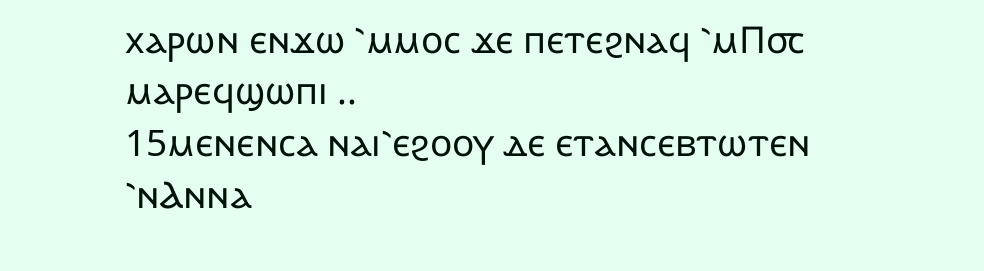ⲭⲁⲣⲱⲛ ⲉⲛϫⲱ ⳿ⲙⲙⲟⲥ ϫⲉ ⲡⲉⲧⲉϩⲛⲁϥ ⳿ⲙⲠ⳪ ⲙⲁⲣⲉϥϣⲱⲡⲓ ..
15ⲙⲉⲛⲉⲛⲥⲁ ⲛⲁⲓ⳿ⲉϩⲟⲟⲩ ⲇⲉ ⲉⲧⲁⲛⲥⲉⲃⲧⲱⲧⲉⲛ ⳿ⲛⲀⲛⲛⲁ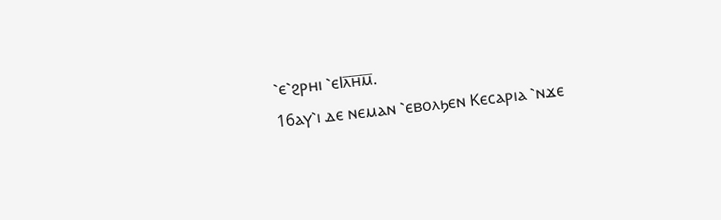⳿ⲉ⳿ϩⲣⲏⲓ ⳿ⲉⲒⲗ̅ⲏ̅ⲙ̅.
16ⲁⲩ⳿ⲓ ⲇⲉ ⲛⲉⲙⲁⲛ ⳿ⲉⲃⲟⲗϧⲉⲛ Ⲕⲉⲥⲁⲣⲓⲁ ⳿ⲛϫⲉ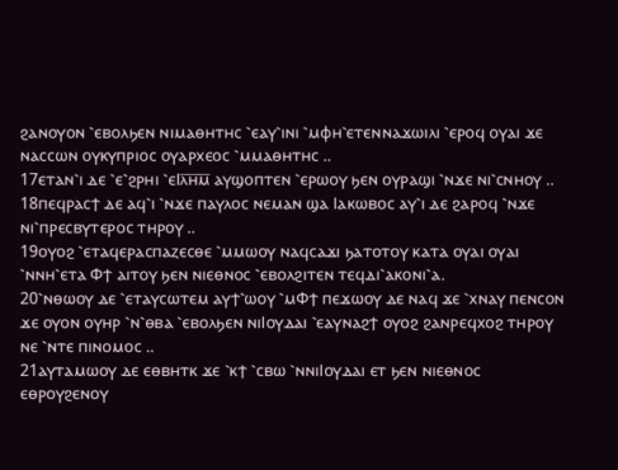ϩⲁⲛⲟⲩⲟⲛ ⳿ⲉⲃⲟⲗϧⲉⲛ ⲛⲓⲙⲁⲑⲏⲧⲏⲥ ⳿ⲉⲁⲩ⳿ⲓⲛⲓ ⳿ⲙⲫⲏ⳿ⲉⲧⲉⲛⲛⲁϫⲱⲓⲗⲓ ⳿ⲉⲣⲟϥ ⲟⲩⲁⲓ ϫⲉ ⲛⲁⲥⲥⲱⲛ ⲟⲩⲕⲩⲡⲣⲓⲟⲥ ⲟⲩⲁⲣⲭⲉⲟⲥ ⳿ⲙⲙⲁⲑⲏⲧⲏⲥ ..
17ⲉⲧⲁⲛ⳿ⲓ ⲇⲉ ⳿ⲉ⳿ϩⲣⲏⲓ ⳿ⲉⲒⲗ̅ⲏ̅ⲙ̅ ⲁⲩϣⲟⲡⲧⲉⲛ ⳿ⲉⲣⲱⲟⲩ ϧⲉⲛ ⲟⲩⲣⲁϣⲓ ⳿ⲛϫⲉ ⲛⲓ⳿ⲥⲛⲏⲟⲩ ..
18ⲡⲉϥⲣⲁⲥϯ ⲇⲉ ⲁϥ⳿ⲓ ⳿ⲛϫⲉ ⲡⲁⲩⲗⲟⲥ ⲛⲉⲙⲁⲛ ϣⲁ Ⲓⲁⲕⲱⲃⲟⲥ ⲁⲩ⳿ⲓ ⲇⲉ ϩⲁⲣⲟϥ ⳿ⲛϫⲉ ⲛⲓ⳿ⲡⲣⲉⲥⲃⲩⲧⲉⲣⲟⲥ ⲧⲏⲣⲟⲩ ..
19ⲟⲩⲟϩ ⳿ⲉⲧⲁϥⲉⲣⲁⲥⲡⲁⲍⲉⲥⲑⲉ ⳿ⲙⲙⲱⲟⲩ ⲛⲁϥⲥⲁϫⲓ ϧⲁⲧⲟⲧⲟⲩ ⲕⲁⲧⲁ ⲟⲩⲁⲓ ⲟⲩⲁⲓ ⳿ⲛⲛⲏ⳿ⲉⲧⲁ Ⲫϯ ⲁⲓⲧⲟⲩ ϧⲉⲛ ⲛⲓⲉⲑⲛⲟⲥ ⳿ⲉⲃⲟⲗϩⲓⲧⲉⲛ ⲧⲉϥⲇⲓ⳿ⲁⲕⲟⲛⲓ⳿ⲁ.
20⳿ⲛⲑⲱⲟⲩ ⲇⲉ ⳿ⲉⲧⲁⲩⲥⲱⲧⲉⲙ ⲁⲩϯ⳿ⲱⲟⲩ ⳿ⲙⲪϯ ⲡⲉϫⲱⲟⲩ ⲇⲉ ⲛⲁϥ ϫⲉ ⳿ⲭⲛⲁⲩ ⲡⲉⲛⲥⲟⲛ ϫⲉ ⲟⲩⲟⲛ ⲟⲩⲏⲣ ⳿ⲛ⳿ⲑⲃⲁ ⳿ⲉⲃⲟⲗϧⲉⲛ ⲛⲓⲒⲟⲩⲇⲁⲓ ⳿ⲉⲁⲩⲛⲁϩϯ ⲟⲩⲟϩ ϩⲁⲛⲣⲉϥⲭⲟϩ ⲧⲏⲣⲟⲩ ⲛⲉ ⳿ⲛⲧⲉ ⲡⲓⲛⲟⲙⲟⲥ ..
21ⲁⲩⲧⲁⲙⲱⲟⲩ ⲇⲉ ⲉⲑⲃⲏⲧⲕ ϫⲉ ⳿ⲕϯ ⳿ⲥⲃⲱ ⳿ⲛⲛⲓⲒⲟⲩⲇⲁⲓ ⲉⲧ ϧⲉⲛ ⲛⲓⲉⲑⲛⲟⲥ ⲉⲑⲣⲟⲩϩⲉⲛⲟⲩ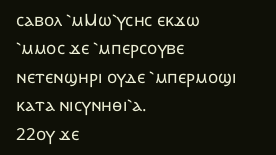ⲥⲁⲃⲟⲗ ⳿ⲙⲘⲱ⳿ⲩⲥⲏⲥ ⲉⲕϫⲱ ⳿ⲙⲙⲟⲥ ϫⲉ ⳿ⲙⲡⲉⲣⲥⲟⲩⲃⲉ ⲛⲉⲧⲉⲛϣⲏⲣⲓ ⲟⲩⲇⲉ ⳿ⲙⲡⲉⲣⲙⲟϣⲓ ⲕⲁⲧⲁ ⲛⲓⲥⲩⲛⲏⲑⲓ⳿ⲁ.
22ⲟⲩ ϫⲉ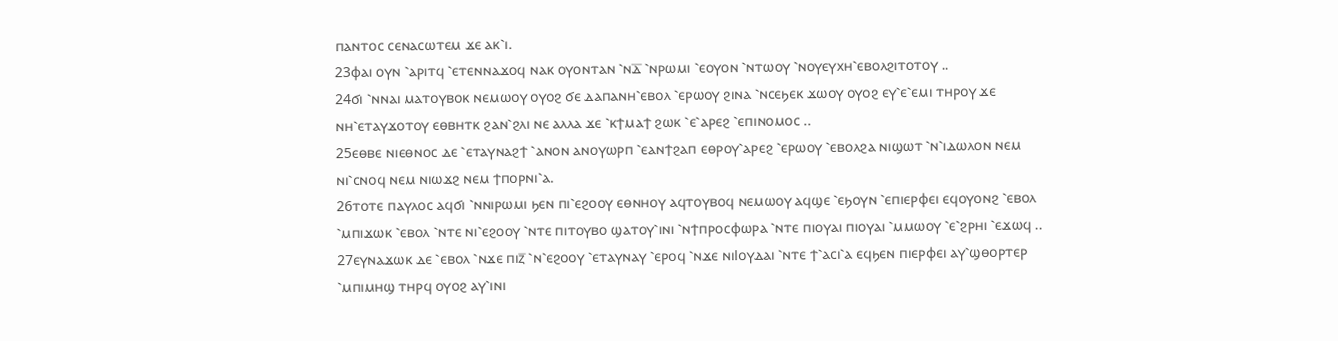ⲡⲁⲛⲧⲟⲥ ⲥⲉⲛⲁⲥⲱⲧⲉⲙ ϫⲉ ⲁⲕ⳿ⲓ.
23ⲫⲁⲓ ⲟⲩⲛ ⳿ⲁⲣⲓⲧϥ ⳿ⲉⲧⲉⲛⲛⲁϫⲟϥ ⲛⲁⲕ ⲟⲩⲟⲛⲧⲁⲛ ⳿ⲛⲇ̅ ⳿ⲛⲣⲱⲙⲓ ⳿ⲉⲟⲩⲟⲛ ⳿ⲛⲧⲱⲟⲩ ⳿ⲛⲟⲩⲉⲩⲭⲏ⳿ⲉⲃⲟⲗϩⲓⲧⲟⲧⲟⲩ ..
24ϭⲓ ⳿ⲛⲛⲁⲓ ⲙⲁⲧⲟⲩⲃⲟⲕ ⲛⲉⲙⲱⲟⲩ ⲟⲩⲟϩ ϭⲉ ⲇⲁⲡⲁⲛⲏ⳿ⲉⲃⲟⲗ ⳿ⲉⲣⲱⲟⲩ ϩⲓⲛⲁ ⳿ⲛⲥⲉϧⲉⲕ ϫⲱⲟⲩ ⲟⲩⲟϩ ⲉⲩ⳿ⲉ⳿ⲉⲙⲓ ⲧⲏⲣⲟⲩ ϫⲉ ⲛⲏ⳿ⲉⲧⲁⲩϫⲟⲧⲟⲩ ⲉⲑⲃⲏⲧⲕ ϩⲁⲛ⳿ϩⲗⲓ ⲛⲉ ⲁⲗⲗⲁ ϫⲉ ⳿ⲕϯⲙⲁϯ ϩⲱⲕ ⳿ⲉ⳿ⲁⲣⲉϩ ⳿ⲉⲡⲓⲛⲟⲙⲟⲥ ..
25ⲉⲑⲃⲉ ⲛⲓⲉⲑⲛⲟⲥ ⲇⲉ ⳿ⲉⲧⲁⲩⲛⲁϩϯ ⳿ⲁⲛⲟⲛ ⲁⲛⲟⲩⲱⲣⲡ ⳿ⲉⲁⲛϯϩⲁⲡ ⲉⲑⲣⲟⲩ⳿ⲁⲣⲉϩ ⳿ⲉⲣⲱⲟⲩ ⳿ⲉⲃⲟⲗϩⲁ ⲛⲓϣⲱⲧ ⳿ⲛ⳿ⲓⲇⲱⲗⲟⲛ ⲛⲉⲙ ⲛⲓ⳿ⲥⲛⲟϥ ⲛⲉⲙ ⲛⲓⲱϫϩ ⲛⲉⲙ ϯⲡⲟⲣⲛⲓ⳿ⲁ.
26ⲧⲟⲧⲉ ⲡⲁⲩⲗⲟⲥ ⲁϥϭⲓ ⳿ⲛⲛⲓⲣⲱⲙⲓ ϧⲉⲛ ⲡⲓ⳿ⲉϩⲟⲟⲩ ⲉⲑⲛⲏⲟⲩ ⲁϥⲧⲟⲩⲃⲟϥ ⲛⲉⲙⲱⲟⲩ ⲁϥϣⲉ ⳿ⲉϧⲟⲩⲛ ⳿ⲉⲡⲓⲉⲣⲫⲉⲓ ⲉϥⲟⲩⲟⲛϩ ⳿ⲉⲃⲟⲗ ⳿ⲙⲡⲓϫⲱⲕ ⳿ⲉⲃⲟⲗ ⳿ⲛⲧⲉ ⲛⲓ⳿ⲉϩⲟⲟⲩ ⳿ⲛⲧⲉ ⲡⲓⲧⲟⲩⲃⲟ ϣⲁⲧⲟⲩ⳿ⲓⲛⲓ ⳿ⲛϯⲡⲣⲟⲥⲫⲱⲣⲁ ⳿ⲛⲧⲉ ⲡⲓⲟⲩⲁⲓ ⲡⲓⲟⲩⲁⲓ ⳿ⲙⲙⲱⲟⲩ ⳿ⲉ⳿ϩⲣⲏⲓ ⳿ⲉϫⲱϥ ..
27ⲉⲩⲛⲁϫⲱⲕ ⲇⲉ ⳿ⲉⲃⲟⲗ ⳿ⲛϫⲉ ⲡⲓⲍ̅ ⳿ⲛ⳿ⲉϩⲟⲟⲩ ⳿ⲉⲧⲁⲩⲛⲁⲩ ⳿ⲉⲣⲟϥ ⳿ⲛϫⲉ ⲛⲓⲒⲟⲩⲇⲁⲓ ⳿ⲛⲧⲉ ϯ⳿ⲁⲥⲓ⳿ⲁ ⲉϥϧⲉⲛ ⲡⲓⲉⲣⲫⲉⲓ ⲁⲩ⳿ϣⲑⲟⲣⲧⲉⲣ ⳿ⲙⲡⲓⲙⲏϣ ⲧⲏⲣϥ ⲟⲩⲟϩ ⲁⲩ⳿ⲓⲛⲓ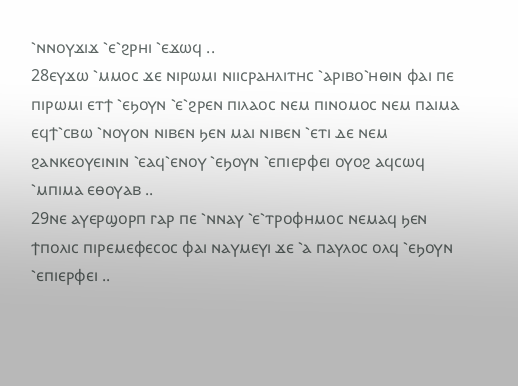⳿ⲛⲛⲟⲩϫⲓϫ ⳿ⲉ⳿ϩⲣⲏⲓ ⳿ⲉϫⲱϥ ..
28ⲉⲩϫⲱ ⳿ⲙⲙⲟⲥ ϫⲉ ⲛⲓⲣⲱⲙⲓ ⲛⲓⲓⲥⲣⲁⲏⲗⲓⲧⲏⲥ ⳿ⲁⲣⲓⲃⲟ⳿ⲏⲑⲓⲛ ⲫⲁⲓ ⲡⲉ ⲡⲓⲣⲱⲙⲓ ⲉⲧϯ ⳿ⲉϧⲟⲩⲛ ⳿ⲉ⳿ϩⲣⲉⲛ ⲡⲓⲗⲁⲟⲥ ⲛⲉⲙ ⲡⲓⲛⲟⲙⲟⲥ ⲛⲉⲙ ⲡⲁⲓⲙⲁ ⲉϥϯ⳿ⲥⲃⲱ ⳿ⲛⲟⲩⲟⲛ ⲛⲓⲃⲉⲛ ϧⲉⲛ ⲙⲁⲓ ⲛⲓⲃⲉⲛ ⳿ⲉⲧⲓ ⲇⲉ ⲛⲉⲙ ϩⲁⲛⲕⲉⲟⲩⲉⲓⲛⲓⲛ ⳿ⲉⲁϥ⳿ⲉⲛⲟⲩ ⳿ⲉϧⲟⲩⲛ ⳿ⲉⲡⲓⲉⲣⲫⲉⲓ ⲟⲩⲟϩ ⲁϥⲥⲱϥ ⳿ⲙⲡⲓⲙⲁ ⲉⲑⲟⲩⲁⲃ ..
29ⲛⲉ ⲁⲩⲉⲣϣⲟⲣⲡ ⲅⲁⲣ ⲡⲉ ⳿ⲛⲛⲁⲩ ⳿ⲉ⳿ⲧⲣⲟⲫⲏⲙⲟⲥ ⲛⲉⲙⲁϥ ϧⲉⲛ ϯⲡⲟⲗⲓⲥ ⲡⲓⲣⲉⲙⲉⲫⲉⲥⲟⲥ ⲫⲁⲓ ⲛⲁⲩⲙⲉⲩⲓ ϫⲉ ⳿ⲁ ⲡⲁⲩⲗⲟⲥ ⲟⲗϥ ⳿ⲉϧⲟⲩⲛ ⳿ⲉⲡⲓⲉⲣⲫⲉⲓ ..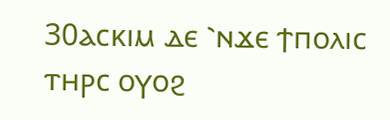30ⲁⲥⲕⲓⲙ ⲇⲉ ⳿ⲛϫⲉ ϯⲡⲟⲗⲓⲥ ⲧⲏⲣⲥ ⲟⲩⲟϩ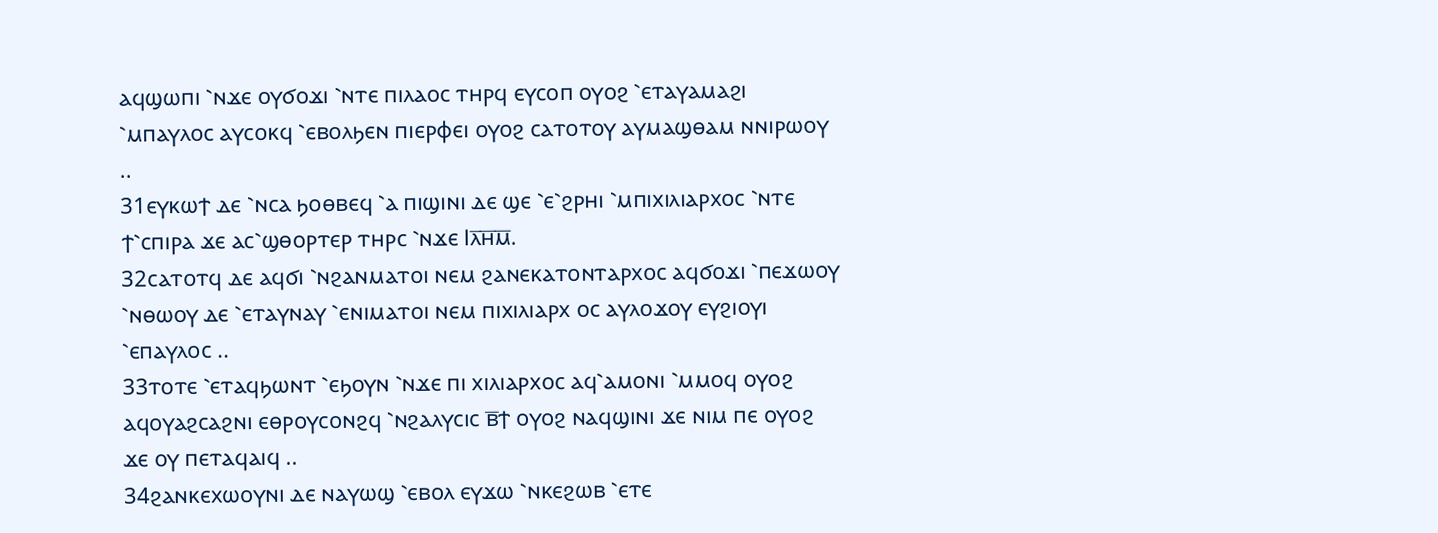ⲁϥϣⲱⲡⲓ ⳿ⲛϫⲉ ⲟⲩϭⲟϫⲓ ⳿ⲛⲧⲉ ⲡⲓⲗⲁⲟⲥ ⲧⲏⲣϥ ⲉⲩⲥⲟⲡ ⲟⲩⲟϩ ⳿ⲉⲧⲁⲩⲁⲙⲁϩⲓ ⳿ⲙⲡⲁⲩⲗⲟⲥ ⲁⲩⲥⲟⲕϥ ⳿ⲉⲃⲟⲗϧⲉⲛ ⲡⲓⲉⲣⲫⲉⲓ ⲟⲩⲟϩ ⲥⲁⲧⲟⲧⲟⲩ ⲁⲩⲙⲁϣⲑⲁⲙ ⲛⲛⲓⲣⲱⲟⲩ ..
31ⲉⲩⲕⲱϯ ⲇⲉ ⳿ⲛⲥⲁ ϧⲟⲑⲃⲉϥ ⳿ⲁ ⲡⲓϣⲓⲛⲓ ⲇⲉ ϣⲉ ⳿ⲉ⳿ϩⲣⲏⲓ ⳿ⲙⲡⲓⲭⲓⲗⲓⲁⲣⲭⲟⲥ ⳿ⲛⲧⲉ ϯ⳿ⲥⲡⲓⲣⲁ ϫⲉ ⲁⲥ⳿ϣⲑⲟⲣⲧⲉⲣ ⲧⲏⲣⲥ ⳿ⲛϫⲉ Ⲓⲗ̅ⲏ̅ⲙ̅.
32ⲥⲁⲧⲟⲧϥ ⲇⲉ ⲁϥϭⲓ ⳿ⲛϩⲁⲛⲙⲁⲧⲟⲓ ⲛⲉⲙ ϩⲁⲛⲉⲕⲁⲧⲟⲛⲧⲁⲣⲭⲟⲥ ⲁϥϭⲟϫⲓ ⳿ⲡⲉϫⲱⲟⲩ ⳿ⲛⲑⲱⲟⲩ ⲇⲉ ⳿ⲉⲧⲁⲩⲛⲁⲩ ⳿ⲉⲛⲓⲙⲁⲧⲟⲓ ⲛⲉⲙ ⲡⲓⲭⲓⲗⲓⲁⲣⲭ ⲟⲥ ⲁⲩⲗⲟϫⲟⲩ ⲉⲩϩⲓⲟⲩⲓ ⳿ⲉⲡⲁⲩⲗⲟⲥ ..
33ⲧⲟⲧⲉ ⳿ⲉⲧⲁϥϧⲱⲛⲧ ⳿ⲉϧⲟⲩⲛ ⳿ⲛϫⲉ ⲡⲓ ⲭⲓⲗⲓⲁⲣⲭⲟⲥ ⲁϥ⳿ⲁⲙⲟⲛⲓ ⳿ⲙⲙⲟϥ ⲟⲩⲟϩ ⲁϥⲟⲩⲁϩⲥⲁϩⲛⲓ ⲉⲑⲣⲟⲩⲥⲟⲛϩϥ ⳿ⲛϩⲁⲗⲩⲥⲓⲥ ⲃ̅ϯ ⲟⲩⲟϩ ⲛⲁϥϣⲓⲛⲓ ϫⲉ ⲛⲓⲙ ⲡⲉ ⲟⲩⲟϩ ϫⲉ ⲟⲩ ⲡⲉⲧⲁϥⲁⲓϥ ..
34ϩⲁⲛⲕⲉⲭⲱⲟⲩⲛⲓ ⲇⲉ ⲛⲁⲩⲱϣ ⳿ⲉⲃⲟⲗ ⲉⲩϫⲱ ⳿ⲛⲕⲉϩⲱⲃ ⳿ⲉⲧⲉ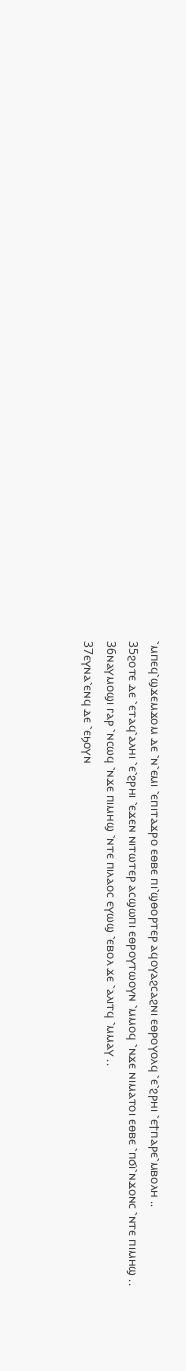⳿ⲙⲡⲉϥ⳿ϣϫⲉⲙϫⲟⲙ ⲇⲉ ⳿ⲛ⳿ⲉⲙⲓ ⳿ⲉⲡⲓⲧⲁϫⲣⲟ ⲉⲑⲃⲉ ⲡⲓ⳿ϣⲑⲟⲣⲧⲉⲣ ⲁϥⲟⲩⲁϩⲥⲁϩⲛⲓ ⲉⲑⲣⲟⲩⲟⲗϥ ⳿ⲉ⳿ϩⲣⲏⲓ ⳿ⲉϯⲡⲁⲣⲉ⳿ⲙⲃⲟⲗⲏ ..
35ϩⲟⲧⲉ ⲇⲉ ⳿ⲉⲧⲁϥ⳿ⲁⲗⲏⲓ ⳿ⲉ⳿ϩⲣⲏⲓ ⳿ⲉϫⲉⲛ ⲛⲓⲧⲱⲧⲉⲣ ⲁⲥϣⲱⲡⲓ ⲉⲑⲣⲟⲩⲧⲱⲟⲩⲛ ⳿ⲙⲙⲟϥ ⳿ⲛϫⲉ ⲛⲓⲙⲁⲧⲟⲓ ⲉⲑⲃⲉ ⳿ⲡϭⲓ⳿ⲛϫⲟⲛⲥ ⳿ⲛⲧⲉ ⲡⲓⲙⲏϣ ..
36ⲛⲁⲩⲙⲟϣⲓ ⲅⲁⲣ ⳿ⲛⲥⲱϥ ⳿ⲛϫⲉ ⲡⲓⲙⲏϣ ⳿ⲛⲧⲉ ⲡⲓⲗⲁⲟⲥ ⲉⲩⲱϣ ⳿ⲉⲃⲟⲗ ϫⲉ ⳿ⲁⲗⲓⲧϥ ⳿ⲙⲙⲁⲩ ..
37ⲉⲩⲛⲁ⳿ⲉⲛϥ ⲇⲉ ⳿ⲉϧⲟⲩⲛ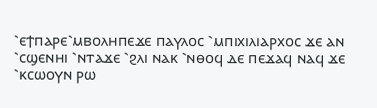⳿ⲉϯⲡⲁⲣⲉ⳿ⲙⲃⲟⲗⲏⲡⲉϫⲉ ⲡⲁⲩⲗⲟⲥ ⳿ⲙⲡⲓⲭⲓⲗⲓⲁⲣⲭⲟⲥ ϫⲉ ⲁⲛ ⳿ⲥϣⲉⲛⲏⲓ ⳿ⲛⲧⲁϫⲉ ⳿ϩⲗⲓ ⲛⲁⲕ ⳿ⲛⲑⲟϥ ⲇⲉ ⲡⲉϫⲁϥ ⲛⲁϥ ϫⲉ ⳿ⲕⲥⲱⲟⲩⲛ ⲣⲱ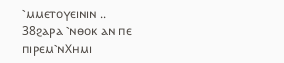⳿ⲙⲙⲉⲧⲟⲩⲉⲓⲛⲓⲛ ..
38ϩⲁⲣⲁ ⳿ⲛⲑⲟⲕ ⲁⲛ ⲡⲉ ⲡⲓⲣⲉⲙ⳿ⲛⲬⲏⲙⲓ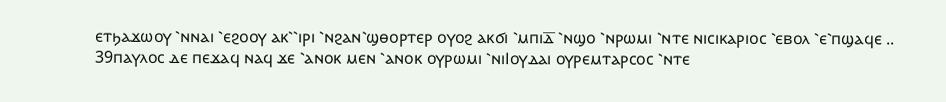ⲉⲧϧⲁϫⲱⲟⲩ ⳿ⲛⲛⲁⲓ ⳿ⲉϩⲟⲟⲩ ⲁⲕ⳿⳿ⲓⲣⲓ ⳿ⲛϩⲁⲛ⳿ϣⲑⲟⲣⲧⲉⲣ ⲟⲩⲟϩ ⲁⲕϭⲓ ⳿ⲙⲡⲓⲇ̅ ⳿ⲛϣⲟ ⳿ⲛⲣⲱⲙⲓ ⳿ⲛⲧⲉ ⲛⲓⲥⲓⲕⲁⲣⲓⲟⲥ ⳿ⲉⲃⲟⲗ ⳿ⲉ⳿ⲡϣⲁϥⲉ ..
39ⲡⲁⲩⲗⲟⲥ ⲇⲉ ⲡⲉϫⲁϥ ⲛⲁϥ ϫⲉ ⳿ⲁⲛⲟⲕ ⲙⲉⲛ ⳿ⲁⲛⲟⲕ ⲟⲩⲣⲱⲙⲓ ⳿ⲛⲓⲒⲟⲩⲇⲁⲓ ⲟⲩⲣⲉⲙⲧⲁⲣⲥⲟⲥ ⳿ⲛⲧⲉ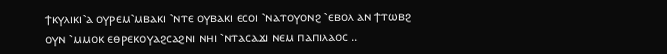ϯⲕⲩⲗⲓⲕⲓ⳿ⲁ ⲟⲩⲣⲉⲙ⳿ⲙⲃⲁⲕⲓ ⳿ⲛⲧⲉ ⲟⲩⲃⲁⲕⲓ ⲉⲥⲟⲓ ⳿ⲛⲁⲧⲟⲩⲟⲛϩ ⳿ⲉⲃⲟⲗ ⲁⲛ ϯⲧⲱⲃϩ ⲟⲩⲛ ⳿ⲙⲙⲟⲕ ⲉⲑⲣⲉⲕⲟⲩⲁϩⲥⲁϩⲛⲓ ⲛⲏⲓ ⳿ⲛⲧⲁⲥⲁϫⲓ ⲛⲉⲙ ⲡⲁⲡⲓⲗⲁⲟⲥ ..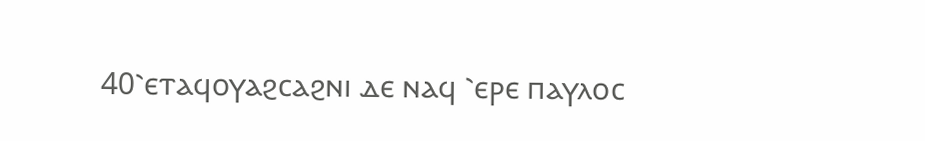40⳿ⲉⲧⲁϥⲟⲩⲁϩⲥⲁϩⲛⲓ ⲇⲉ ⲛⲁϥ ⳿ⲉⲣⲉ ⲡⲁⲩⲗⲟⲥ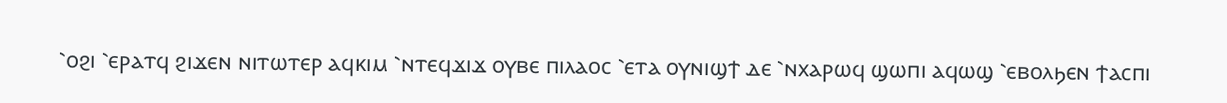⳿ⲟϩⲓ ⳿ⲉⲣⲁⲧϥ ϩⲓϫⲉⲛ ⲛⲓⲧⲱⲧⲉⲣ ⲁϥⲕⲓⲙ ⳿ⲛⲧⲉϥϫⲓϫ ⲟⲩⲃⲉ ⲡⲓⲗⲁⲟⲥ ⳿ⲉⲧⲁ ⲟⲩⲛⲓϣϯ ⲇⲉ ⳿ⲛⲭⲁⲣⲱϥ ϣⲱⲡⲓ ⲁϥⲱϣ ⳿ⲉⲃⲟⲗϧⲉⲛ ϯⲁⲥⲡⲓ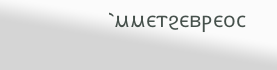⳿ⲙⲙⲉⲧϩⲉⲃⲣⲉⲟⲥ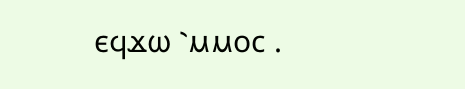ⲉϥϫⲱ ⳿ⲙⲙⲟⲥ .